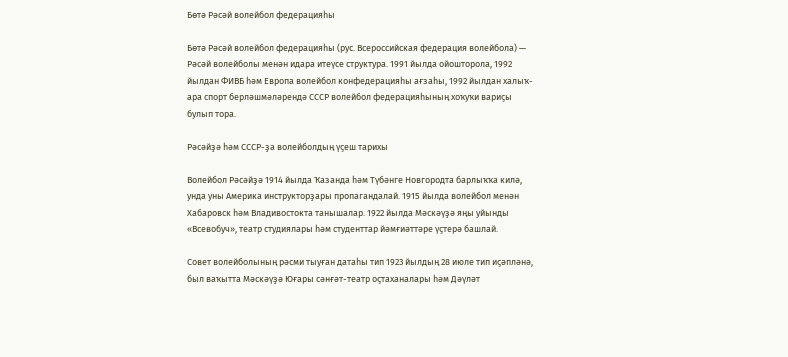Бөтә Рәсәй волейбол федерацияһы

Бөтә Рәсәй волейбол федерацияһы (рус. Всероссийская федерация волейбола) — Рәсәй волейболы менән идара итеүсе структура. 1991 йылда ойошторола, 1992 йылдан ФИВБ һәм Европа волейбол конфедерацияһы ағзаһы, 1992 йылдан халыҡ-ара спорт берләшмәләрендә СССР волейбол федерацияһының хоҡуҡи вариҫы булып тора.

Рәсәйҙә һәм СССР-ҙа волейболдың үҫеш тарихы

Волейбол Рәсәйҙә 1914 йылда Ҡазанда һәм Түбәнге Новгородта барлыҡҡа килә, унда уны Америка инструкторҙары пропагандалай. 1915 йылда волейбол менән Хабаровск һәм Владивостокта танышалар. 1922 йылда Мәскәүҙә яңы уйынды «Всевобуч», театр студиялары һәм студенттар йәмғиәттәре үҫтерә башлай.

Совет волейболының рәсми тыуған датаһы тип 1923 йылдың 28 июле тип иҫәпләнә, был ваҡытта Мәскәүҙә Юғары сәнғәт-театр оҫтаханалары һәм Дәүләт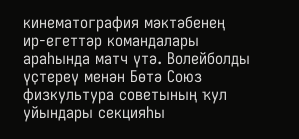кинематография мәктәбенең ир-егеттәр командалары араһында матч үтә. Волейболды үҫтереү менән Бөтә Союз физкультура советының ҡул уйындары секцияһы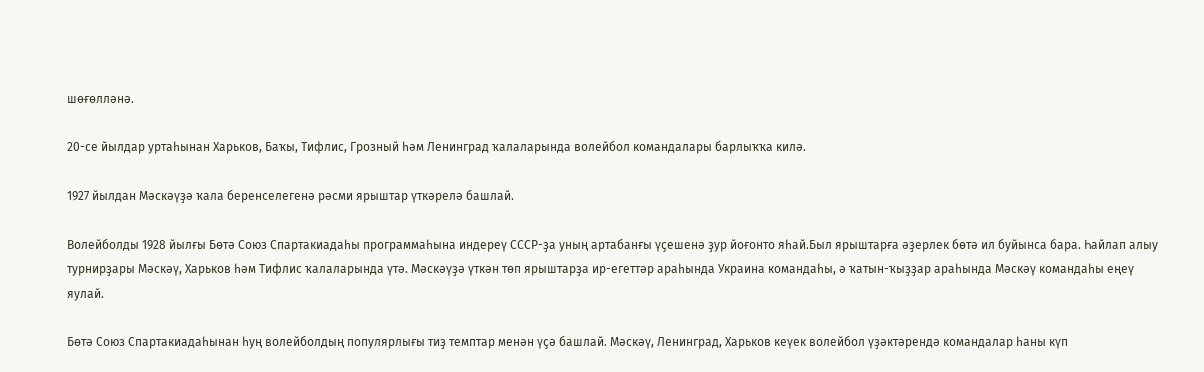шөғөлләнә.

20-се йылдар уртаһынан Харьков, Баҡы, Тифлис, Грозный һәм Ленинград ҡалаларында волейбол командалары барлыҡҡа килә.

1927 йылдан Мәскәүҙә ҡала беренселегенә рәсми ярыштар үткәрелә башлай.

Волейболды 1928 йылғы Бөтә Союз Спартакиадаһы программаһына индереү СССР-ҙа уның артабанғы үҫешенә ҙур йоғонто яһай.Был ярыштарға әҙерлек бөтә ил буйынса бара. Һайлап алыу турнирҙары Мәскәү, Харьков һәм Тифлис ҡалаларында үтә. Мәскәүҙә үткән төп ярыштарҙа ир-егеттәр араһында Украина командаһы, ә ҡатын-ҡыҙҙар араһында Мәскәү командаһы еңеү яулай.

Бөтә Союз Спартакиадаһынан һуң волейболдың популярлығы тиҙ темптар менән үҫә башлай. Мәскәү, Ленинград, Харьков кеүек волейбол үҙәктәрендә командалар һаны күп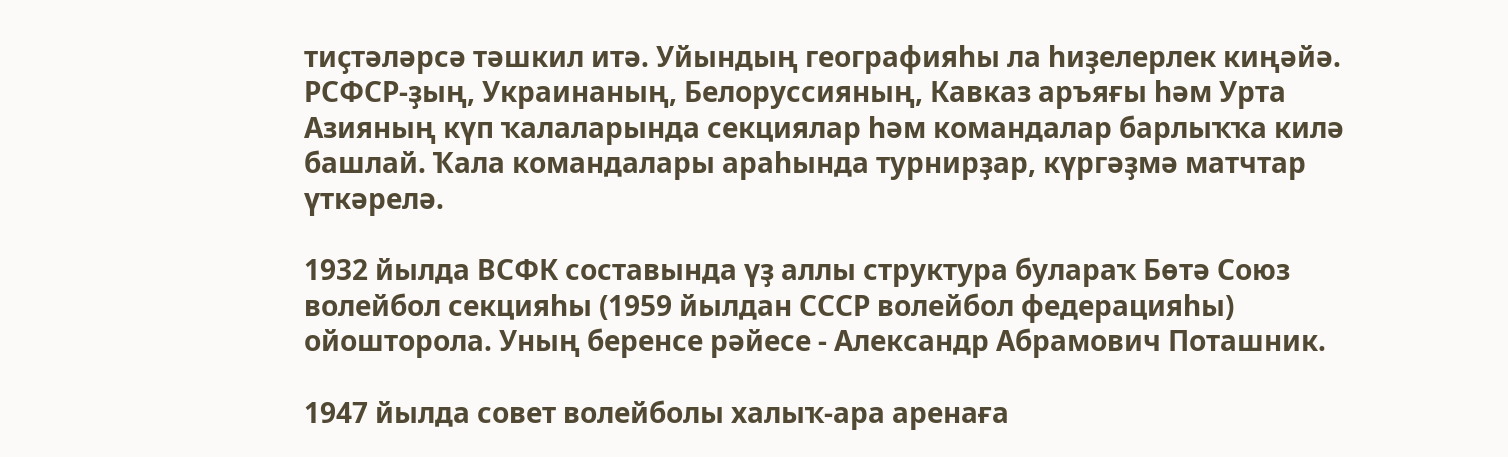тиҫтәләрсә тәшкил итә. Уйындың географияһы ла һиҙелерлек киңәйә. РСФСР-ҙың, Украинаның, Белоруссияның, Кавказ аръяғы һәм Урта Азияның күп ҡалаларында секциялар һәм командалар барлыҡҡа килә башлай. Ҡала командалары араһында турнирҙар, күргәҙмә матчтар үткәрелә.

1932 йылда ВСФК составында үҙ аллы структура булараҡ Бөтә Союз волейбол секцияһы (1959 йылдан СССР волейбол федерацияһы) ойошторола. Уның беренсе рәйесе - Александр Абрамович Поташник.

1947 йылда совет волейболы халыҡ-ара аренаға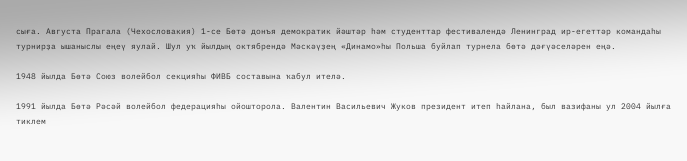сыға. Августа Прагала (Чехословакия) 1-се Бөтә донъя демократик йәштәр һәм студенттар фестивалендә Ленинград ир-егеттәр командаһы турнирҙа ышаныслы еңеү яулай. Шул уҡ йылдың октябрендә Мәскәүҙең «Динамо»һы Польша буйлап турнела бөтә дәғүәселәрен еңә.

1948 йылда Бөтә Союз волейбол секцияһы ФИВБ составына ҡабул ителә.

1991 йылда Бөтә Рәсәй волейбол федерацияһы ойошторола. Валентин Васильевич Жуков президент итеп һайлана, был вазифаны ул 2004 йылға тиклем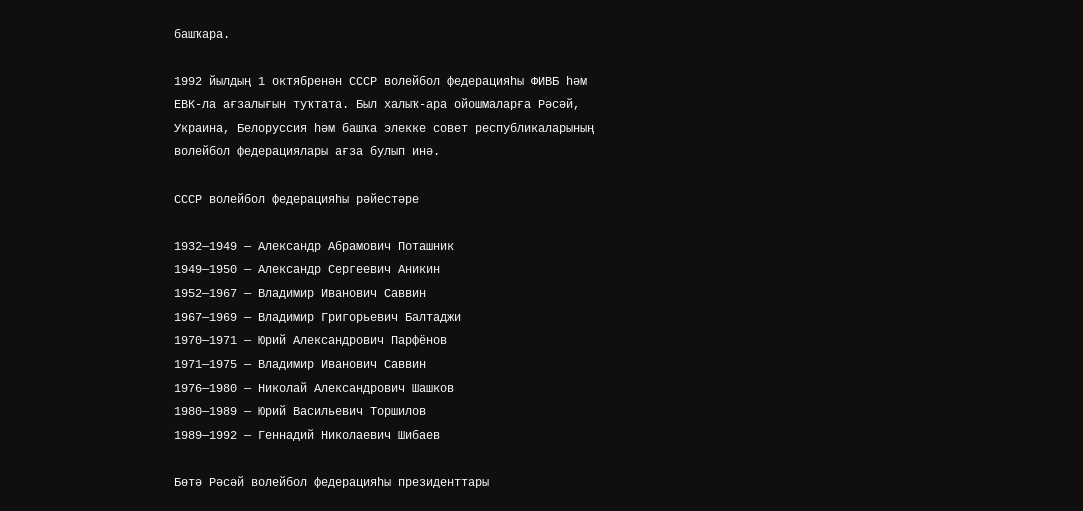башҡара.

1992 йылдың 1 октябренән СССР волейбол федерацияһы ФИВБ һәм ЕВК-ла ағзалығын туҡтата. Был халыҡ-ара ойошмаларға Рәсәй, Украина, Белоруссия һәм башҡа элекке совет республикаларының волейбол федерациялары ағза булып инә.

СССР волейбол федерацияһы рәйестәре

1932—1949 — Александр Абрамович Поташник
1949—1950 — Александр Сергеевич Аникин
1952—1967 — Владимир Иванович Саввин
1967—1969 — Владимир Григорьевич Балтаджи
1970—1971 — Юрий Александрович Парфёнов
1971—1975 — Владимир Иванович Саввин
1976—1980 — Николай Александрович Шашков
1980—1989 — Юрий Васильевич Торшилов
1989—1992 — Геннадий Николаевич Шибаев

Бөтә Рәсәй волейбол федерацияһы президенттары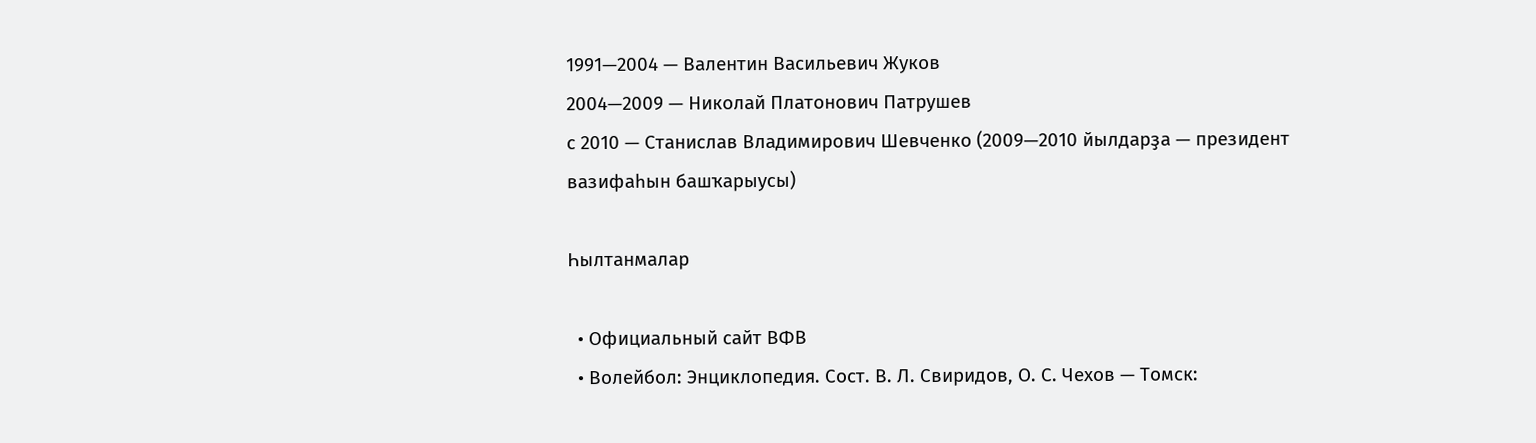1991—2004 — Валентин Васильевич Жуков
2004—2009 — Николай Платонович Патрушев
с 2010 — Станислав Владимирович Шевченко (2009—2010 йылдарҙа — президент вазифаһын башҡарыусы)

Һылтанмалар

  • Официальный сайт ВФВ
  • Волейбол: Энциклопедия. Сост. В. Л. Свиридов, О. С. Чехов — Томск: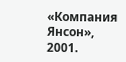«Компания Янсон», 2001.